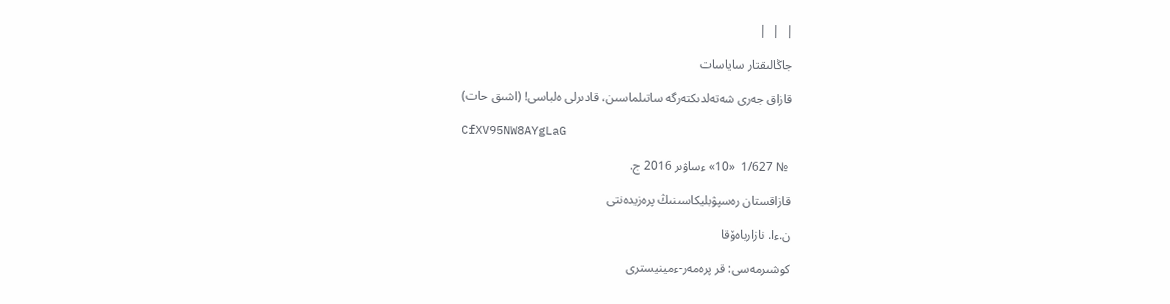|  |  |

جاڭالىقتار ساياسات

قازاق جەرى شەتەلدىكتەرگە ساتىلماسىن، قادىرلى ەلباسى! (اشىق حات)

CfXV95NW8AYgLaG

 № 1/627  «10» ءساۋىر 2016 ج.

قازاقستان رەسپۋبليكاسىنىڭ پرەزيدەنتى

ن.ءا. نازارباەۆقا

كوشىرمەسى: قر پرەمەر-ءمينيسترى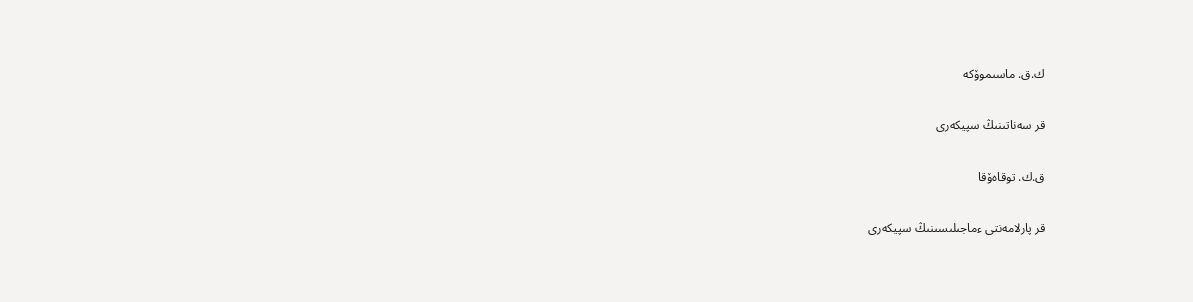ك.ق. ماسىموۆكە

قر سەناتىنىڭ سپيكەرى

ق.ك. توقاەۆقا

قر پارلامەنتى ءماجىلىسىنىڭ سپيكەرى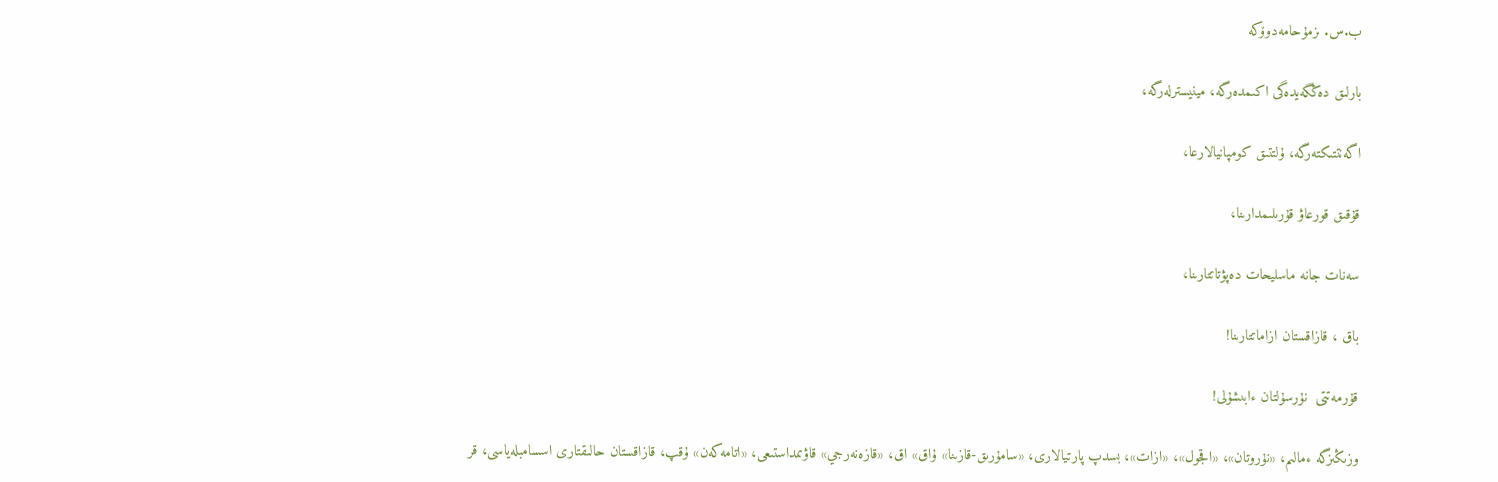ب.س. ىزمۇحامەدوۆكە

بارلىق دەڭگەيدەگى اكىمدەرگە، مينيسترلەرگە،

اگەنتتىكتەرگە، ۇلتتىق كومپانيالارعا،

قۇقىق قورعاۋ قۇرىلىمدارىنا،

سەنات جانە ماسليحات دەپۋتاتتارىنا،

باق ، قازاقستان ازاماتتارىنا!

قۇرمەتتى  نۇرسۇلتان ءابىشۇلى!

وزىڭىزگە ءمالىم، «نۇروتان»، «اقجول»، «ازات»، بسدپ پارتيالارى، «سامۇرىق-قازىنا» ۇاق» اق، «قازەنەرجي» قاۋىمداستىعى، «اتامەكەن» ۇقپ، قازاقستان حالىقتارى اسسامبلەياسى، قر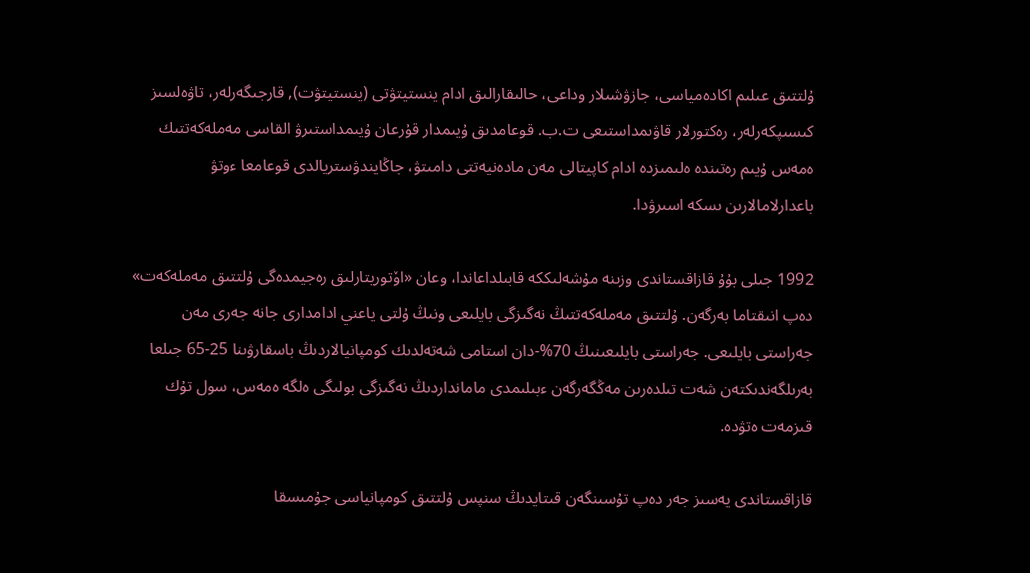ۇلتتىق عىلىم اكادەمياسى، جازۋشىلار وداعى، حالىقارالىق ادام ينستيتۋتى (ينستيتۋت), قارجىگەرلەر، تاۋەلسىز كىسىپكەرلەر، رەكتورلار قاۋىمداستىعى ت.ب. قوعامدىق ۇيىمدار قۇرعان ۇيىمداستىرۋ القاسى مەملەكەتتىك ەمەس ۇيىم رەتىندە ەلىمىزدە ادام كاپيتالى مەن مادەنيەتتى دامىتۋ، جاڭايندۋستريالدى قوعامعا ءوتۋ باعدارلامالارىن ىسكە اسىرۋدا.

1992 جىلى بۇۇ قازاقستاندى وزىنە مۇشەلىككە قابىلداعاندا، وعان «اۆتوريتارلىق رەجيمدەگى ۇلتتىق مەملەكەت» دەپ انىقتاما بەرگەن. ۇلتتىق مەملەكەتتىڭ نەگىزگى بايلىعى ونىڭ ۇلتى ياعني ادامدارى جانە جەرى مەن جەراستى بايلىعى. جەراستى بايلىعىنىڭ 70%-دان استامى شەتەلدىك كومپانيالاردىڭ باسقارۋىنا 25-65 جىلعا بەرىلگەندىكتەن شەت تىلدەرىن مەڭگەرگەن ءبىلىمدى مامانداردىڭ نەگىزگى بولىگى ەلگە ەمەس، سول تۇك قىزمەت ەتۋدە.

قازاقستاندى يەسىز جەر دەپ تۇسىنگەن قىتايدىڭ سنپس ۇلتتىق كومپانياسى جۇمىسقا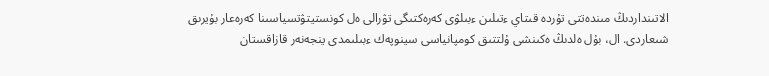الاتىنداردىڭ مىندەتتى تۇردە قىتاي ءتىلىن ءبىلۋى كەرەكتىگى تۋرالى ەل كونستيتۋتسياسىنا كەرەعار بۇيرىق شىعاردى. ال، بۇل ەلدىڭ ەكىنشى ۇلتتىق كومپانياسى سينوپەك ءبىلىمدى ينجەنەر قازاقستان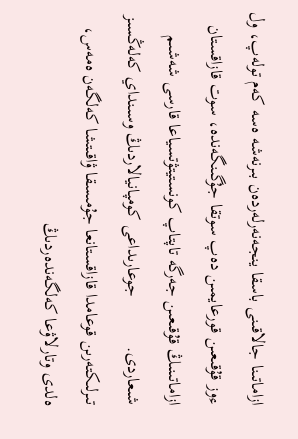ازاماتىنا جالاقىنى باسقا ينجەنەرلەردەن بىرنەشە ەسە كەم تولەپ، ول ءوز قۇقىعىن قورعايمىن دەپ سوتقا جۇگىنگەندە، سوت قازاقستان ازاماتىنىڭ قۇقىعىن جەرگە تاپتاپ كونستيتۋتسياعا قارسى شەشىم شىعاردى.           جوعارىداعى كومپانيالاردىڭ وسىنداي كەلەڭسىز تىرلىكتەرىن قوعامدا قازاقستانعا جۇمىسقا ۋاقىتشا كەلگەن ەمەس، ەلدى وتارلاۋعا كەلگەندەردىڭ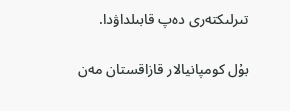تىرلىكتەرى دەپ قابىلداۋدا.

بۇل كومپانيالار قازاقستان مەن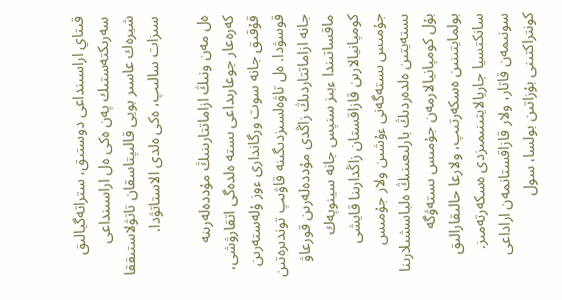قىتاي اراسىنداعى دوستىق، ستراتەگيالىق سەرىكتەستىك پەن ەكى ەل اراسىنداعى شيرەك عاسىر بويى قالىپتاسقان تاتۋلاستىققا سىزات سالىپ، ەكى ەلدى الاستاتۋدا.

ەل مەن ونىڭ ازاماتتارىنىڭ مۇددەلەرىنە كەرەعار جوعارىداعى ىستە ەلدەگى اتقارۋشى، قۇقىق جانە سوت ورگاندارى ءوز ۇلەستەرىن قوسۋدا. ەل تاۋەلسىزدىگىنە قاۋىپ توندىرەتىن جانە ازاماتتاردىڭ زاڭدى مۇددەلەرىن قورعاۋ ماقساتىندا ءبىز سنپس جانە سينوپەك كومپانيالارىن قازاقستان زاڭدارىنا قايشى جۇمىس ىستەگەنى ءۇشىن ولار جۇمىس ىستەيتىن ەلدەردىڭ بارلىعىنىڭ ەلباسشىلارىنا بۇل كومپانيالارمەن جۇمىس ىستەۋگە بولمايتىنىن ەسكەرتىپ، ولارعا حالىقارالىق سانكتسيا جاريالايتىنىمىزدى ەسكەرتەمىز. سونىمەن قاتار، ولار قازاقستانمەن اراداعى كونتراكتىنى بۇزاتىن بولسا، سول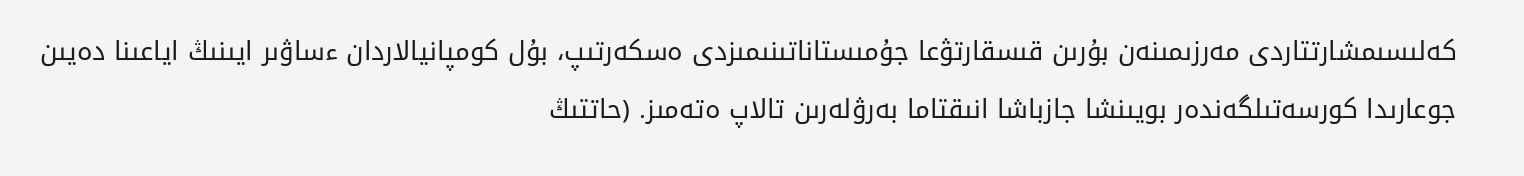كەلىسىمشارتتاردى مەرزىمىنەن بۇرىن قىسقارتۋعا جۇمىستاناتىنىمىزدى ەسكەرتىپ، بۇل كومپانيالاردان ءساۋىر ايىنىڭ اياعىنا دەيىن جوعارىدا كورسەتىلگەندەر بويىنشا جازباشا انىقتاما بەرۋلەرىن تالاپ ەتەمىز. (حاتتىڭ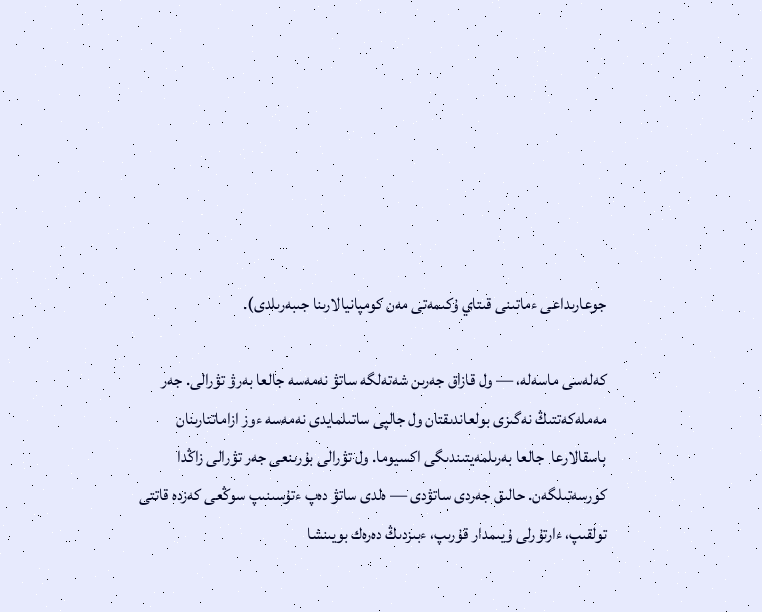جوعارىداعى ءماتىنى قىتاي ۇكىمەتى مەن كومپانيالارىنا جىبەرىلدى).

كەلەسى ماسەلە، — ول قازاق جەرىن شەتەلگە ساتۋ نەمەسە جالعا بەرۋ تۋرالى. جەر مەملەكەتتىڭ نەگىزى بولعاندىقتان ول جالپى ساتىلمايدى نەمەسە ءوز ازاماتتارىنان باسقالارعا  جالعا بەرىلمەيتىندىگى اكسيوما. ول تۋرالى بۇرىنعى جەر تۋرالى زاڭدا كورسەتىلگەن. حالىق جەردى ساتۋدى — ەلدى ساتۋ دەپ ءتۇسىنىپ سوڭعى كەزدە قاتتى تولقىپ، ءارتۇرلى ۇيىمدار قۇرىپ، ءبىزدىڭ دەرەك بويىنشا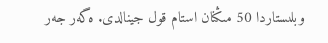وبلىستاردا 50 مىڭنان استام قول جينالدى. ەگەر جەر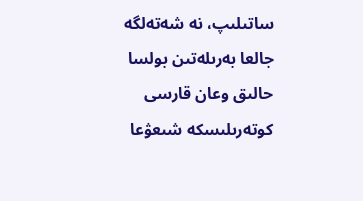ساتىلىپ، نە شەتەلگە جالعا بەرىلەتىن بولسا حالىق وعان قارسى كوتەرىلىسكە شىعۋعا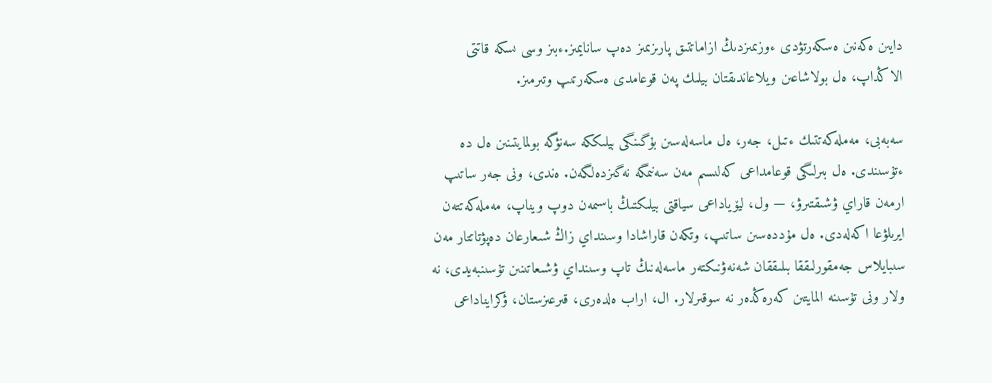دايىن ەكەنىن ەسكەرتۋدى ءوزىمىزدىڭ ازاماتتىق پارىزىمىز دەپ سانايمىز.ءبىز وسى ىسكە قاتتى الاڭداپ، ەل بولاشاعىن ويلاعاندىقتان بيلىك پەن قوعامدى ەسكەرتىپ وتىرمىز.

سەبەبى، مەملەكەتتىك ءتىل، جەر، ەل ماسەلەسىن بۇگىنگى بيلىككە سەنۋگە بولمايتىنىن ەل دە ءتۇسىندى. ەل بىرلىگى قوعامداعى كەلىسىم مەن سەنىمگە نەگىزدەلگەن. ەندى، ونى جەر ساتىپ ارمەن قاراي ۋشىقتىرۋ، — ول، ليۆياداعى سياقتى بيلىكتىڭ باسىمەن دوپ ويناپ، مەملەكەتتەن ايرىلۋعا اكەلەدى. ەل مۇددەسىن ساتىپ، وتكەن قاراشادا وسىنداي زاڭ شىعارعان دەپۋتاتتار مەن سىبايلاس جەمقورلىققا بىلىققان شەنەۋنىكتەر ماسەلەنىڭ تاپ وسىنداي ۋشىعاتىنىن تۇسىنبەيدى، نە ولار ونى تۇسىنە المايتىن كەرەڭدەر نە سوقىرلار. ال، اراب ەلدەرى، قىرعىزستان، ۋكرايناداعى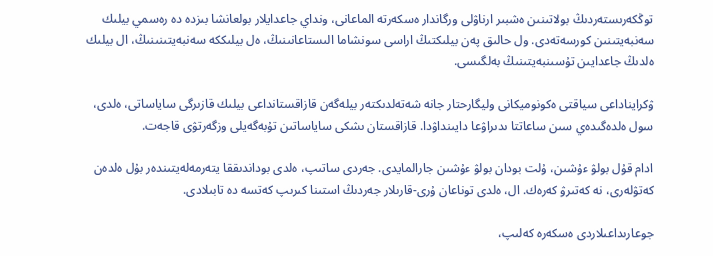توڭكەرىستەردىڭ بولاتىنىن ەشبىر ارناۋلى ورگاندار ەسكەرتە الماعانى، ونداي جاعدايلار بولعانشا بىزدە دە رەسمي بيلىك سەنبەيتىنىن كورسەتەدى. ول حالىق پەن بيلىكتىڭ اراسى سونشاما الىستاعانىنىڭ، ەل بيلىككە سەنبەيتىنىنىڭ، ال بيلىك ەلدىڭ جاعدايىن تۇسىنبەيتىنىڭ بەلگىسى.

ۋكرايناداعى سياقتى ەكونوميكانى وليگارحتار جانە شەتەلدىكتەر بيلەگەن قازاقستانداعى بيلىك قازىرگى ساياساتى، ەلدى، سول ەلدەگىدەي سىن ساعاتتا ىدىراۋعا دايىنداۋدا. قازاقستان ىشكى ساياساتىن تۇبەگەيلى وزگەرتۋى قاجەت.

ادام قۇل بولۋ ءۇشىن، ۇلت بودان بولۋ ءۇشىن جارالمايدى. جەردى ساتىپ، ەلدى بوداندىققا يتەرمەلەيتىندەر بۇل ەلدەن كەتۋلەرى، نە كەتىرۋ كەرەك. ال، ەلدى توناعان ۇرى-قارىلار جەردىڭ استىنا كىرىپ كەتسە دە تابىلادى.

جوعارىداعىلاردى ەسكەرە كەلىپ،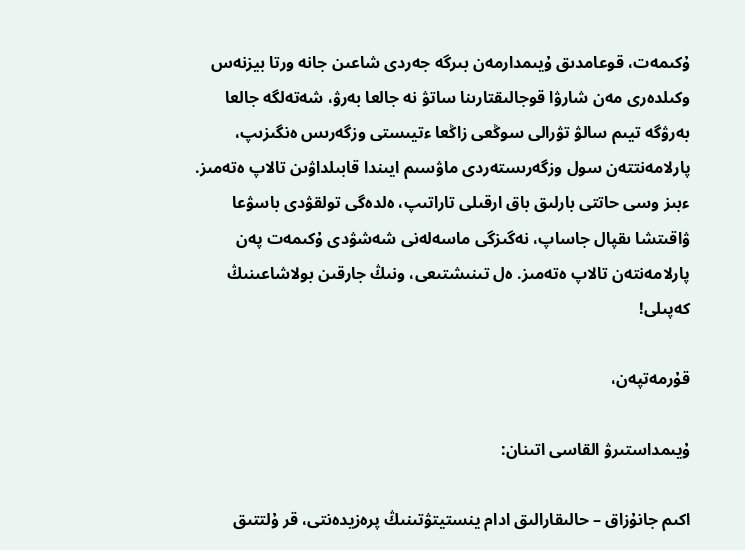ۇكىمەت، قوعامدىق ۇيىمدارمەن بىرگە جەردى شاعىن جانە ورتا بيزنەس وكىلدەرى مەن شارۋا قوجالىقتارىنا ساتۋ نە جالعا بەرۋ، شەتەلگە جالعا بەرۋگە تيىم سالۋ تۋرالى سوڭعى زاڭعا ءتيىستى وزگەرىس ەنگىزىپ، پارلامەنتتەن سول وزگەرىستەردى ماۋسىم ايىندا قابىلداۋىن تالاپ ەتەمىز. ءبىز وسى حاتتى بارلىق باق ارقىلى تاراتىپ، ەلدەگى تولقۋدى باسۋعا ۋاقىتشا ىقپال جاساپ، نەگىزگى ماسەلەنى شەشۋدى ۇكىمەت پەن پارلامەنتەن تالاپ ەتەمىز. ەل تىنىشتىعى، ونىڭ جارقىن بولاشاعىنىڭ كەپىلى!

قۇرمەتپەن،

ۇيىمداستىرۋ القاسى اتىنان:

اكىم جانۇزاق – حالىقارالىق ادام ينستيتۋتىنىڭ پرەزيدەنتى، قر ۇلتتىق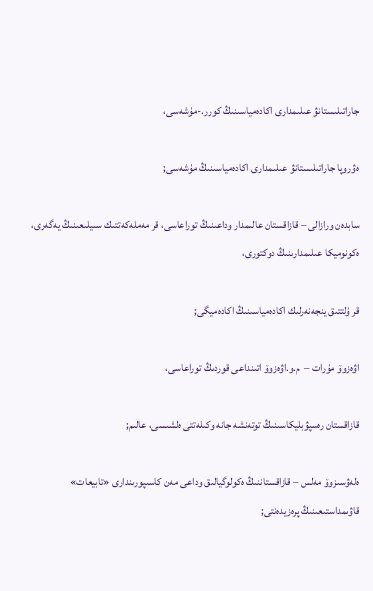جاراتىلىستانۋ عىلىمدارى اكادەمياسىنىڭ كورر.-مۇشەسى،

ەۋروپا جاراتىلىستانۋ عىلىمدارى اكادەمياسىنىڭ مۇشەسى;

سابدەن ورازالى – قازاقستان عالىمدار وداعىنىڭ توراعاسى، قر مەملەكەتتىك سىيلىعىنىڭ يەگەرى، ەكونوميكا عىلىمدارىنىڭ دوكتورى،

قر ۇلتتىق ينجەنەرلىك اكادەمياسىنىڭ اكادەميگى;

اۋەزوۆ مۇرات –  م.و.اۋەزوۆ اتىنداعى قوردىڭ توراعاسى،

قازاقستان رەسپۋبليكاسىنىڭ توتەنشە جانە وكىلەتتى ەلشىسى، عالىم;

ەلەۋسىزوۆ مەلس – قازاقستاننىڭ ەكولوگيالىق وداعى مەن كاسىپورىندارى «تابيعات» قاۋىمداستىعىنىڭ پرەزيدەنتى;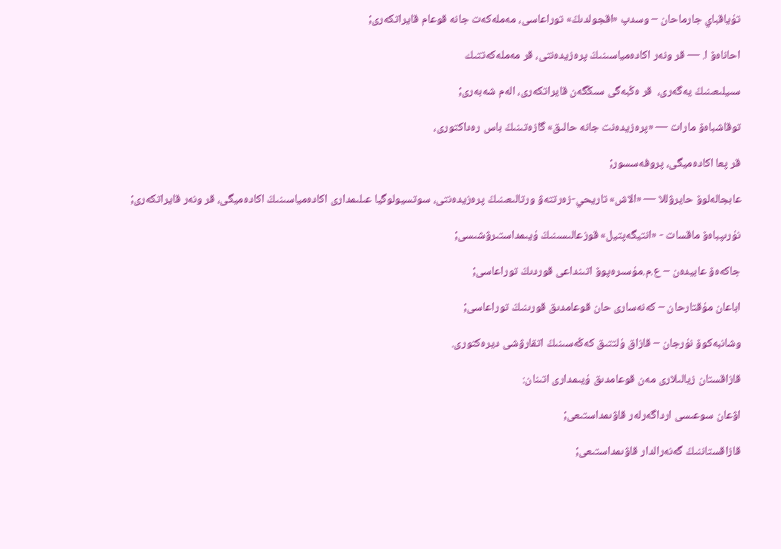تۇياقباي جارماحان – وسدپ «اقجولدىڭ» توراعاسى، مەملەكەت جانە قوعام قايراتكەرى;

احاناەۆ ا. — قر ونەر اكادەمياسىنىڭ پرەزيدەنتى، قر مەملەكەتتىك

سىيلىعىنىڭ يەگەرى،  قر ەڭبەگى سىڭگەن قايراتكەرى، الەم شەبەرى;

توقاشباەۆ مارات — «پرەزيدەنت جانە حالىق» گازەتىنىڭ باس رەداكتورى،

قر پعا اكادەميگى، پروفەسسور;

عابجالەلوۆ حايرۋللا — «الاش» تاريحي-زەرتتەۋ ورتالىعىنىڭ پرەزيدەنتى، سوتسيولوگيا عىلىمدارى اكادەمياسىنىڭ اكادەميگى، قر ونەر قايراتكەرى;

نۇرىپباەۆ ماقسات - «انتيگەپتيل» قوزعالىسىنىڭ ۇيىمداستىرۋشىسى;

جاكەەۆ عابيدەن – ع.م.مۇسىرەپوۆ اتىنداعى قوردىڭ توراعاسى;

اباعان مۇقتارحان – كەنەسارى حان قوعامدىق قورىنىڭ توراعاسى;

وشانبەكوۆ نۇرجان – قازاق ۇلتتىق كەڭەسىنىڭ اتقارۋشى ديرەكتورى.

قازاقستان زيالىلارى مەن قوعامدىق ۇيىمدارى اتىنان:

اۋعان سوعىسى ارداگەرلەر قاۋىمداستىعى;

قازاقستاننىڭ گەنەرالدار قاۋىمداستىعى;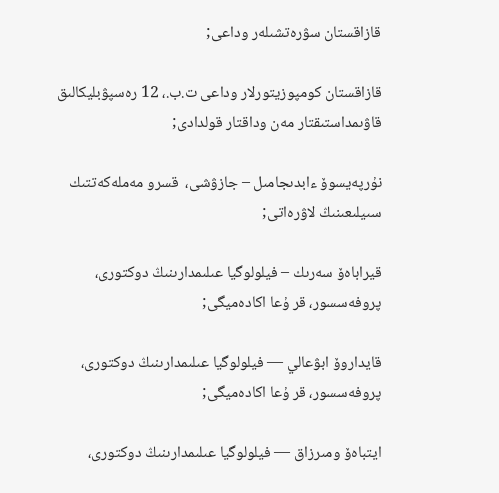قازاقستان سۋرەتشىلەر وداعى;

قازاقستان كومپوزيتورلار وداعى ت.ب.، 12 رەسپۋبليكالىق قاۋىمداستىقتار مەن وداقتار قولدادى;

نۇرپەيسوۆ ءابدىجامىل – جازۋشى،  قسرو مەملەكەتتىك سىيلىعىنىڭ لاۋرەاتى;

قيراباەۆ سەرىك – فيلولوگيا عىلىمدارىنىڭ دوكتورى، پروفەسسور، قر ۇعا اكادەميگى;

قايداروۆ ابۋعالي — فيلولوگيا عىلىمدارىنىڭ دوكتورى، پروفەسسور، قر ۇعا اكادەميگى;

ايتباەۆ ومىرزاق — فيلولوگيا عىلىمدارىنىڭ دوكتورى،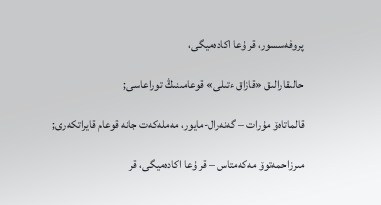پروفەسسور، قر ۇعا اكادەميگى،

حالىقارالىق «قازاق ءتىلى» قوعامىنىڭ توراعاسى;

قالماتاەۆ مۇرات – گەنەرال-مايور، مەملەكەت جانە قوعام قايراتكەرى;

مىرزاحمەتوۆ مەكەمتاس – قر ۇعا اكادەميگى، قر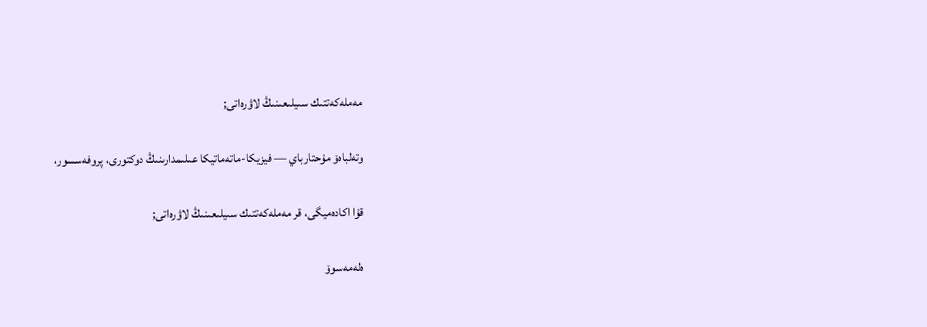مەملەكەتتىك سىيلىعىنىڭ لاۋرەاتى;

وتەلباەۆ مۇحتارباي — فيزيكا-ماتەماتيكا عىلىمدارىنىڭ دوكتورى، پروفەسسور،

قۇا اكادەميگى، قر مەملەكەتتىك سىيلىعىنىڭ لاۋرەاتى;

ەلەمەسوۆ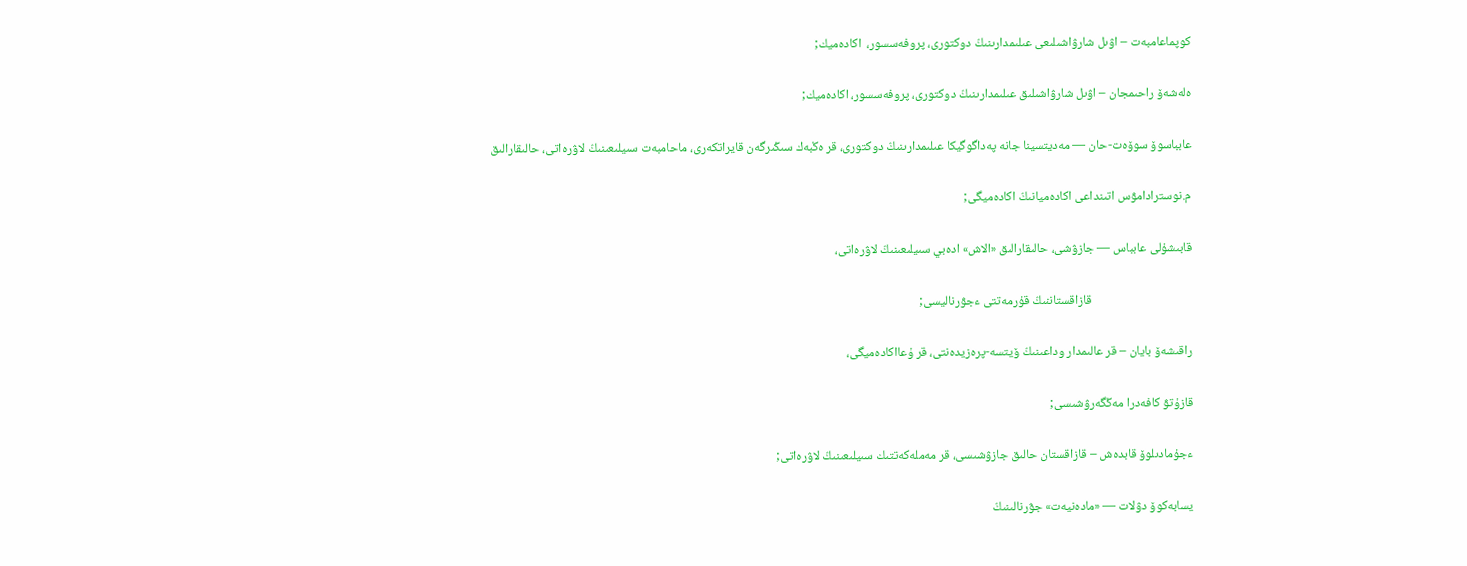كوپماعامبەت – اۋىل شارۋاشىلىعى عىلىمدارىنىڭ دوكتورى، پروفەسسور،  اكادەميك;

ەلەشەۆ راحىمجان – اۋىل شارۋاشىلىق عىلىمدارىنىڭ دوكتورى، پروفەسسور، اكادەميك;

عابباسوۆ سوۆەت-حان — مەديتسينا جانە پەداگوگيكا عىلىمدارىنىڭ دوكتورى، قر ەڭبەك سىڭىرگەن قايراتكەرى، ماحامبەت سىيلىعىنىڭ لاۋرەاتى، حالىقارالىق

م.نوسترادامۋس اتىنداعى اكادەميانىڭ اكادەميگى;

قابىشۇلى عابباس — جازۋشى، حالىقارالىق «الاش» ادەبي سىيلىعىنىڭ لاۋرەاتى،

                                   قازاقستاننىڭ قۇرمەتتى ءجۋرناليسى;

راقىشەۆ بايان – قر عالىمدار وداعىنىڭ ۆيتسە-پرەزيدەنتى، قر ۇعااكادەميگى،

قازۇتۋ كافەدرا مەڭگەرۋشىسى;

ءجۇمادىلوۆ قابدەش – قازاقستان حالىق جازۋشىسى، قر مەملەكەتتىك سىيلىعىنىڭ لاۋرەاتى;

يسابەكوۆ دۋلات — «مادەنيەت» جۋرنالىنىڭ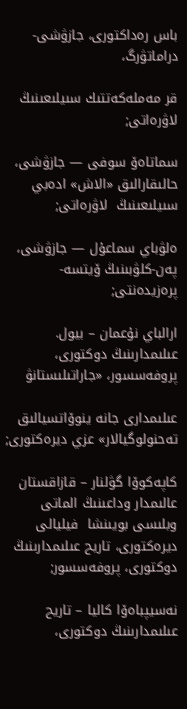باس رەداكتورى، جازۋشى-دراماتۋرگ،

قر مەملەكەتتىك سىيلىعىنىڭ لاۋرەاتى;

سماتاەۆ سوفى — جازۋشى، حالىقارالىق «الاش» ادەبي سىيلىعىنىڭ  لاۋرەاتى;

ەلۋباي سماعۇل — جازۋشى، پەن-كلۋبىنىڭ ۆيتسە-پرەزيدەنتى;

ارالباي نۇعمان – بيول. عىلىمدارىنىڭ دوكتورى، پروفەسسور، «جاراتىلىستانۋ

عىلىمدارى جانە ينوۆاتسيالىق تەحنولوگيالار» عزي ديرەكتورى;

كاپەكوۆا گۋلنار – قازاقستان عالىمدار وداعىنىڭ الماتى وبلىسى بويىنشا  فيليالى ديرەكتورى، تاريح عىلىمدارىنىڭ دوكتورى، پروفەسسور;

نەسيپباەۆا كاليا – تاريح عىلىمدارىنىڭ دوكتورى،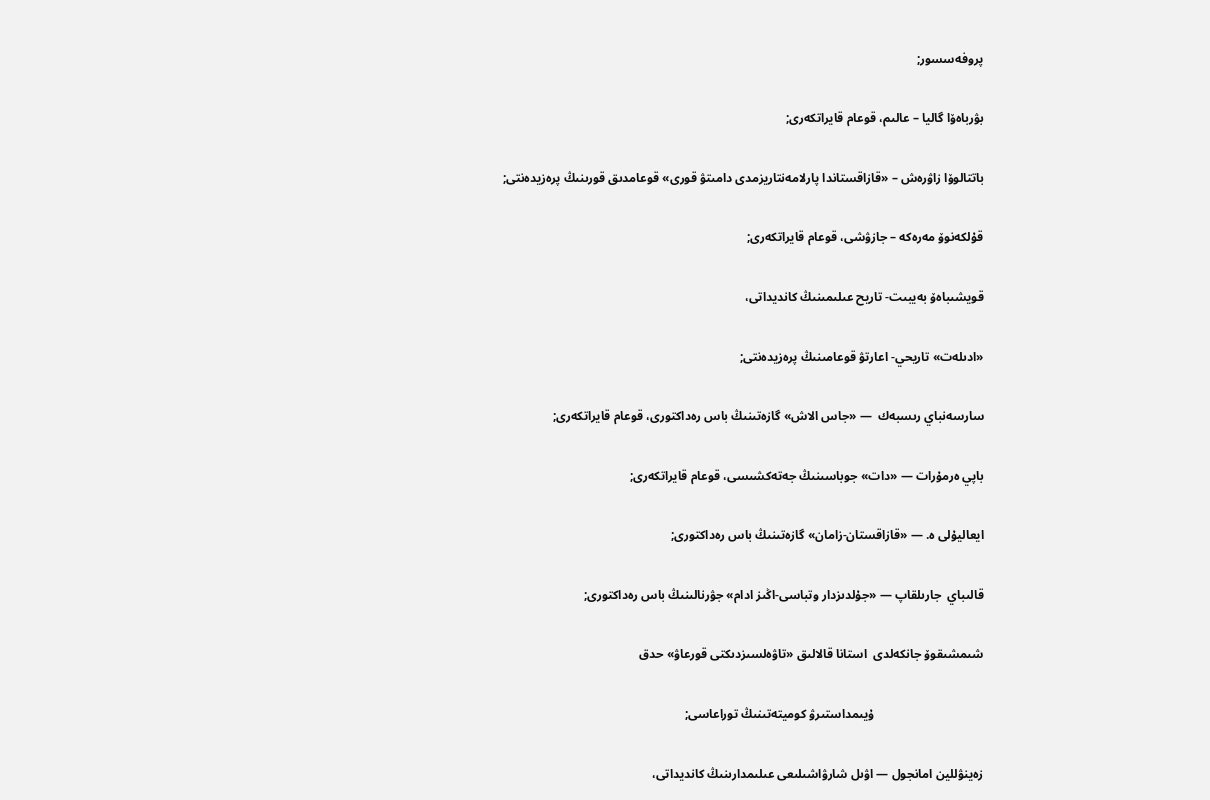پروفەسسور;

بۋرباەۆا گاليا – عالىم، قوعام قايراتكەرى;

باتتالوۆا زاۋرەش – «قازاقستاندا پارلامەنتاريزمدى دامىتۋ قورى» قوعامدىق قورىنىڭ پرەزيدەنتى;

قۇلكەنوۆ مەرەكە – جازۋشى، قوعام قايراتكەرى;

قويشىباەۆ بەيبىت- تاريح عىلىمىنىڭ كانديداتى،

«ادىلەت» تاريحي- اعارتۋ قوعامىنىڭ پرەزيدەنتى;

سارسەنباي رىسبەك  — «جاس الاش» گازەتىنىڭ باس رەداكتورى، قوعام قايراتكەرى;

باپي ەرمۇرات — «دات» جوباسىنىڭ جەتەكشىسى، قوعام قايراتكەرى;

ايعاليۇلى ە. — «قازاقستان-زامان» گازەتىنىڭ باس رەداكتورى;

قالىباي  جارىلقاپ — «جۇلدىزدار وتباسى-اڭىز ادام» جۋرنالىنىڭ باس رەداكتورى;

شىمشىقوۆ جانكەلدى  استانا قالالىق «تاۋەلسىزدىكتى قورعاۋ» حدق

                                   ۇيىمداستىرۋ كوميتەتىنىڭ توراعاسى;

زەينۋللين امانجول — اۋىل شارۋاشىلىعى عىلىمدارىنىڭ كانديداتى،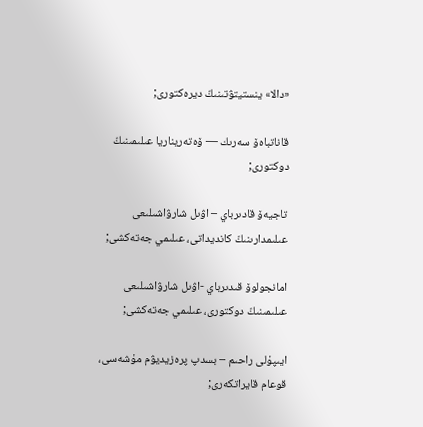«دالا» ينستيتۋتىنىڭ ديرەكتورى;

قاناتباەۆ سەرىك — ۆەتەريناريا عىلىمىنىڭ دوكتورى;

تاجيەۆ قادىرباي – اۋىل شارۋاشىلىعى عىلىمدارىنىڭ كانديداتى، عىلىمي جەتەكشى;

امانجولوۆ قىدىرباي -اۋىل شارۋاشىلىعى عىلىمىنىڭ دوكتورى، عىلىمي جەتەكشى;

ايىپۇلى راحىم – بسدپ پرەزيديۋم مۇشەسى، قوعام قايراتكەرى;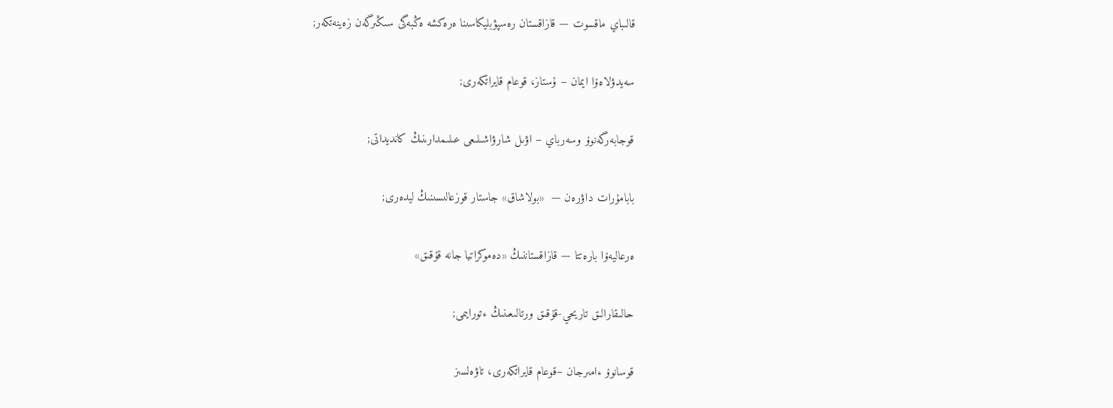قالىباي ماقسوت — قازاقستان رەسپۋبليكاسىنا ەرەكشە ەڭبەگى سىڭىرگەن زەينەتكەر;

سەيدۋلاەۆا ايمان – ۇستاز، قوعام قايراتكەرى;

قوجابەرگەنوۆ وسەرباي – اۋىل شارۋاشىلىعى عىلىمدارىنىڭ كانديداتى;

بابامۇرات داۋرەن —  «بولاشاق» جاستار قوزعالىسىنىڭ ليدەرى;

ەرعاليەۆا بارەتتا — قازاقستاننىڭ «دەموكراتيا جانە قۇقىق»

حالىقارالىق تاريحي-قۇقىق ورتالىعىنىڭ ءتورايىمى;

قوسانوۆ ءامىرجان –قوعام قايراتكەرى، تاۋەلسىز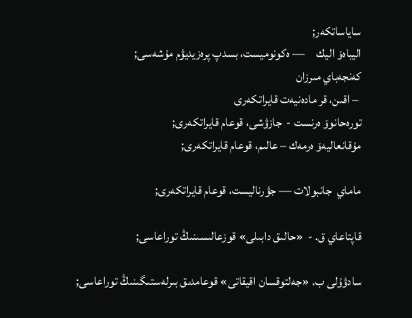ساياساتكەر;
اليباەۆ اليك     — ەكونوميست، بسدپ پرەزيديۋم مۇشەسى;
كەنجەباي مىرزان
 – اقىن، قر مادەنيەت قايراتكەرى
تورەحانوۆ ەرنست -  جازۋشى، قوعام قايراتكەرى;
مۇقانعاليەۆ ەرمەك – عالىم، قوعام قايراتكەرى;

ماماي  جانبولات — جۋرناليست، قوعام قايراتكەرى;

قاپتاعاي ق. -  «حالىق دابىلى» قوزعالىسىنىڭ توراعاسى;

سادۋۇلى ب. «جەلتوقسان اقيقاتى» قوعامدىق بىرلەستىگىنىڭ توراعاسى;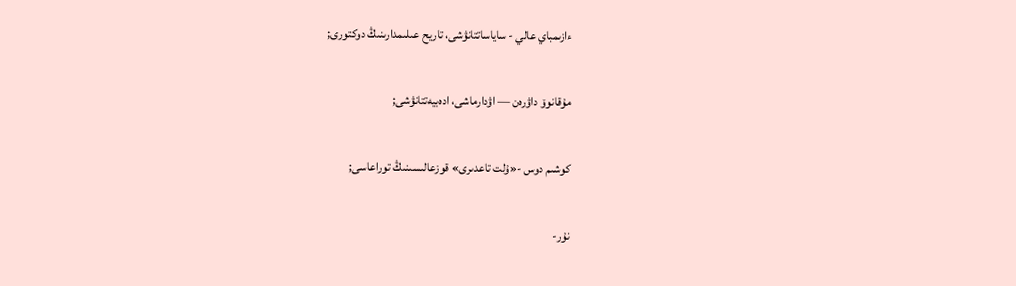ءازىمباي عالي - ساياساتتانۋشى، تاريح عىلىمدارىنىڭ دوكتورى;

مۇقانوۆ داۋرەن — اۋدارماشى، ادەبيەتتانۋشى;

كوشىم دوس -«ۇلت تاعدىرى» قوزعالىسىنىڭ توراعاسى;

نۇر-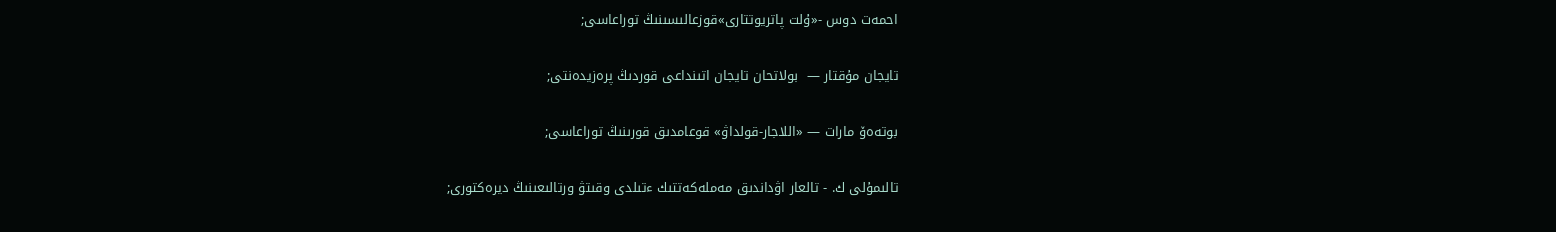احمەت دوس -«ۇلت پاتريوتتارى»قوزعالىسىنىڭ توراعاسى;

تايجان مۇقتار —  بولاتحان تايجان اتىنداعى قوردىڭ پرەزيدەنتى;

بوتەەۆ مارات — «اللاجار-قولداۋ» قوعامدىق قورىنىڭ توراعاسى;

تالىمۇلى ك. - تالعار اۋداندىق مەملەكەتتىك ءتىلدى وقىتۋ ورتالىعىنىڭ ديرەكتورى;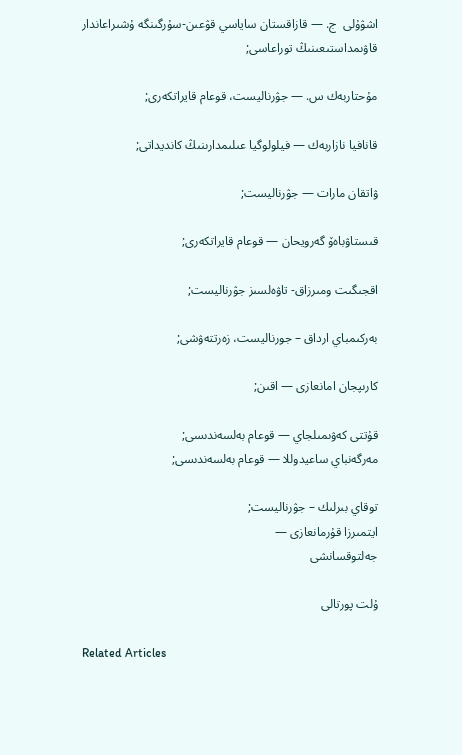اشۋۇلى  ج. — قازاقستان ساياسي قۋعىن-سۇرگىنگە ۇشىراعاندار قاۋىمداستىعىنىڭ توراعاسى;

مۇحتاربەك س. — جۋرناليست، قوعام قايراتكەرى;

قانافيا نازاربەك — فيلولوگيا عىلىمدارىنىڭ كانديداتى;

ۋاتقان مارات — جۋرناليست;

قىستاۋباەۆ گەرويحان — قوعام قايراتكەرى;

اقجىگىت ومىرزاق- تاۋەلسىز جۋرناليست;

بەركىمباي ارداق – جورناليست، زەرتتەۋشى;

كارىپجان امانعازى — اقىن;

قۇتتى كەۋىمىلجاي — قوعام بەلسەندىسى;
مەرگەنباي ساعيدوللا — قوعام بەلسەندىسى;

توقاي بىرلىك – جۋرناليست;
ايتمىرزا قۇرمانعازى —
جەلتوقسانشى

ۇلت پورتالى

Related Articles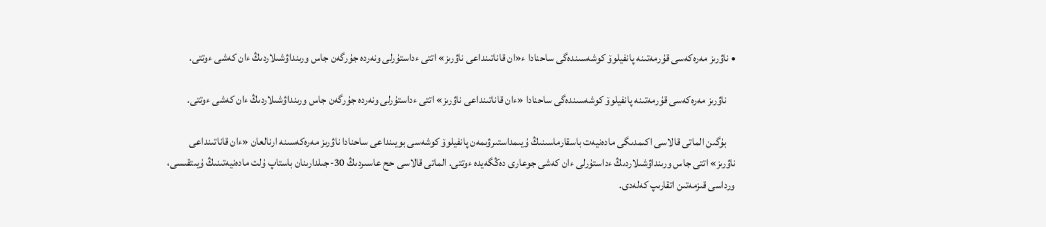• ناۋرىز مەرەكەسى قۇرمەتىنە پانفيلوۆ كوشەسىندەگى ساحنادا ء«ان قاناتىنداعى ناۋرىز» اتتى ءداستۇرلى ونەردە جۇرگەن جاس ورىنداۋشىلاردىڭ ءان كەشى ءوتتى.

    ناۋرىز مەرەكەسى قۇرمەتىنە پانفيلوۆ كوشەسىندەگى ساحنادا «ءان قاناتىنداعى ناۋرىز» اتتى ءداستۇرلى ونەردە جۇرگەن جاس ورىنداۋشىلاردىڭ ءان كەشى ءوتتى.

    بۇگىن الماتى قالاسى اكىمدىگى مادەنيەت باسقارماسىنىڭ ۇيىمداستىرۋىمەن پانفيلوۆ كوشەسى بويىنداعى ساحنادا ناۋرىز مەرەكەسىنە ارنالعان «ءان قاناتىنداعى ناۋرىز» اتتى جاس ورىنداۋشىلاردىڭ ءداستۇرلى ءان كەشى جوعارى دەڭگەيدە ءوتتى. الماتى قالاسى حح عاسىردىڭ 30-جىلدارىنان باستاپ ۇلت مادەنيەتىنىڭ ۇيىتقىسى، ورداسى قىزمەتىن اتقارىپ كەلەدى.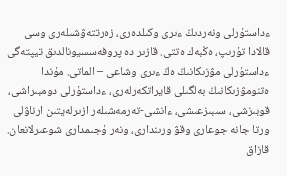ءداستۇرلى ونەردىڭ ءىرى وكىلدەرى، زەرتتەۋشىلەرى وسى قالادا تۇرىپ، ەڭبەك ەتتى. قازىر دە پروفەسسيونالدىق تيپتەگى ءداستۇرلى مۋزىكانىڭ ەڭ ءىرى وشاعى – الماتى. مۇندا ەتنومۋزىكانىڭ بەلگىلى قايراتكەرلەرى، ءداستۇرلى دومبىراشى، قوبىزشى، سىبىزعىشى، ءانشى-تەرمەشىلەر ازىرلەيتىن ارناۋلى ورتا جانە جوعارى وقۋ ورىندارى، ونەر ۇجىمدارى شوعىرلانعان. قازاق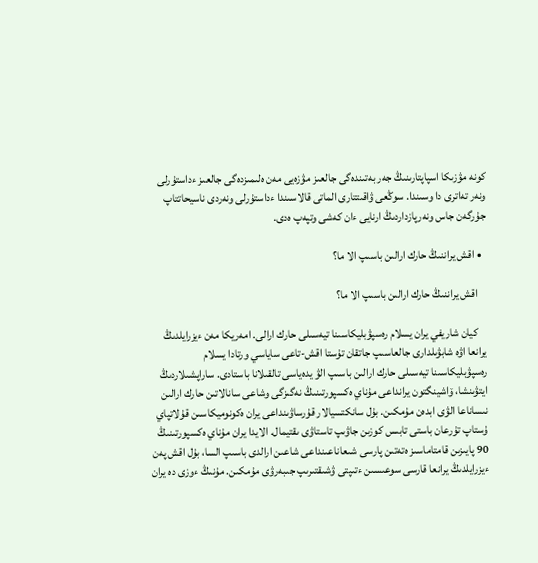كونە مۋزىكا اسپاپتارىنىڭ جەر بەتىندەگى جالعىز مۋزەيى مەن ەلىمىزدەگى جالعىز ءداستۇرلى ونەر تەاترى دا وسىندا. سوڭعى ۋاقىتتارى الماتى قالاسىندا ءداستۇرلى ونەردى ناسيحاتتاپ جۇرگەن جاس ونەرپازداردىڭ ارنايى ءان كەشى وتپەپ ەدى.

  • اقش يراننىڭ حارك ارالىن باسىپ الا ما؟

    اقش يراننىڭ حارك ارالىن باسىپ الا ما؟

    كيان شاريفي يران يسلام رەسپۋبليكاسىنا تيەسىلى حارك ارالى. امەريكا مەن ءيزرايلدىڭ يرانعا اۋە شابۋىلدارى جالعاسىپ جاتقان تۇستا اقش-تاعى ساياسي ورتادا يسلام رەسپۋبليكاسىنا تيەسىلى حارك ارالىن باسىپ الۋ يدەياسى تالقىلانا باستادى. ساراپشىلاردىڭ ايتۋىنشا، ۆاشينگتون يرانداعى مۇناي ەكسپورتىنىڭ نەگىزگى وشاعى سانالاتىن حارك ارالىن نىساناعا الۋى ابدەن مۇمكىن. بۇل سانكتسيالار قۇرساۋىنداعى يران ەكونوميكاسىن قۇلاتپاي ۇستاپ تۇرعان باستى تابىس كوزىن جاۋىپ تاستاۋى ىقتيمال. الايدا يران مۇناي ەكسپورتىنىڭ 90 پايىزىن قامتاماسىز ەتەتىن پارسى شىعاناعىنداعى شاعىن ارالدى باسىپ السا، بۇل اقش پەن ءيزرايلدىڭ يرانعا قارسى سوعىسىن ءتىپتى ۋشىقتىرىپ جىبەرۋى مۇمكىن. مۇنىڭ ءوزى دە يران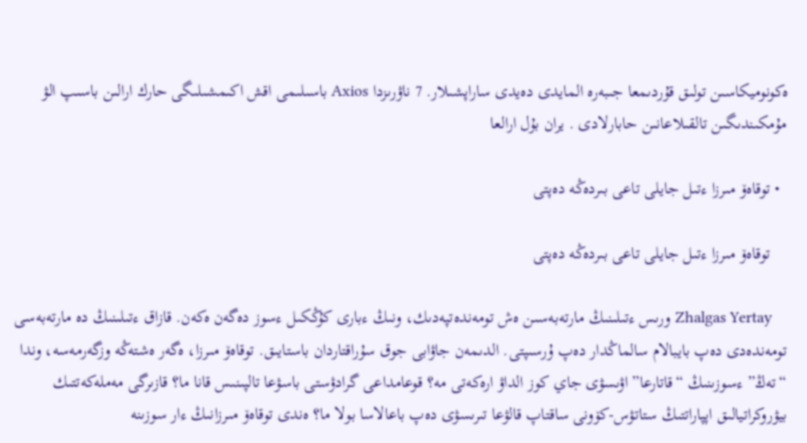ەكونوميكاسىن تولىق قۇردىمعا جىبەرە المايدى دەيدى ساراپشىلار. 7 ناۋرىزدا Axios باسىلىمى اقش اكىمشىلىگى حارك ارالىن باسىپ الۋ مۇمكىندىگىن تالقىلاعانىن حابارلادى . يران بۇل ارالعا

  • توقاەۆ مىرزا ءتىل جايلى تاعى بىردەڭە دەپتى

    توقاەۆ مىرزا ءتىل جايلى تاعى بىردەڭە دەپتى

    Zhalgas Yertay ورىس ءتىلىنىڭ مارتەبەسىن ەش تومەندەتپەدىك، ونىڭ ءبارى كۇڭكىل ءسوز دەگەن ەكەن. قازاق ءتىلىنىڭ دە مارتەبەسى تومەندەدى دەپ بايبالام سالماڭدار دەپ ۇرسىپتى. الدىمەن جاۋابى جوق سۇراقتاردان باستايىق. توقاەۆ مىرزا، ەگەر ەشتەڭە وزگەرمەسە، وندا “تەڭ” ءسوزىنىڭ “قاتارعا” اۋىسۋى جاي كوز الداۋ ارەكەتى مە؟ قوعامداعى گرادۋستى باسۋعا تالپىنىس قانا ما؟ قازىرگى مەملەكەتتىك بيۋروكراتيالىق اپپاراتتىڭ ستاتۋس-كۆونى ساقتاپ قالۋعا تىرىسۋى دەپ باعالاسا بولا ما؟ ەندى توقاەۆ مىرزانىڭ ءار سوزىنە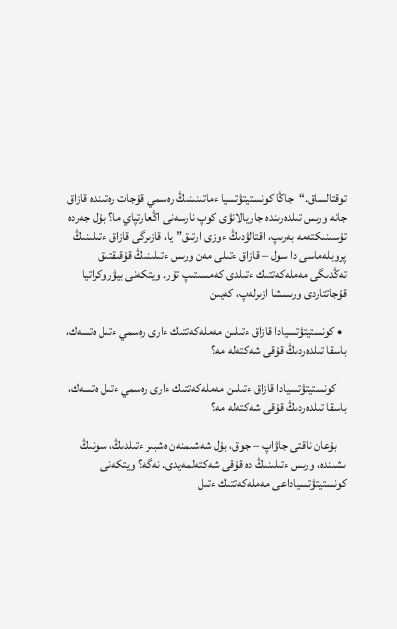توقتالساق.“جاڭا كونستيتۋتسيا ءماتىنىنىڭ رەسمي قۇجات رەتىندە قازاق جانە ورىس تىلدەرىندە جاريالانۋى كوپ نارسەنى اڭعارتپاي ما؟ بۇل جەردە تۇسىنىكتەمە بەرىپ، اقتالۋدىڭ ءوزى ارتىق”يا، قازىرگى قازاق ءتىلىنىڭ پروبلەماسى دا سول – قازاق ءتىلى مەن ورىس ءتىلىنىڭ قۇقىقتىق تەڭدىگى مەملەكەتتىك ءتىلدى كەمسىتىپ تۇر. ويتكەنى بيۋروكراتيا قۇجاتتاردى ورىسشا ازىرلەپ، كەيىن

  • كونستيتۋتسيادا قازاق ءتىلىن مەملەكەتتىك ءارى رەسمي ءتىل ەتسەك، باسقا تىلدەردىڭ قۇقى شەكتەلە مە؟

    كونستيتۋتسيادا قازاق ءتىلىن مەملەكەتتىك ءارى رەسمي ءتىل ەتسەك، باسقا تىلدەردىڭ قۇقى شەكتەلە مە؟

    بۇعان ناقتى جاۋاپ – جوق، بۇل شەشىمنەن ەشبىر ءتىلدىڭ، سونىڭ ىشىندە، ورىس ءتىلىنىڭ دە قۇقى شەكتەلمەيدى. نەگە؟ ويتكەنى كونستيتۋتسياداعى مەملەكەتتىك ءتىل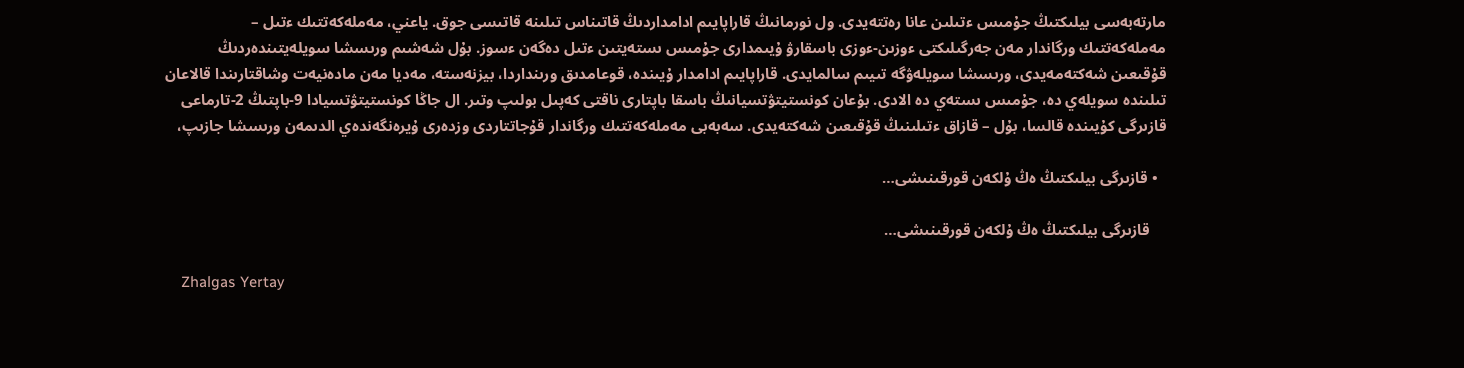مارتەبەسى بيلىكتىڭ جۇمىس ءتىلىن عانا رەتتەيدى. ول نورمانىڭ قاراپايىم ادامداردىڭ قاتىناس تىلىنە قاتىسى جوق. ياعني، مەملەكەتتىك ءتىل – مەملەكەتتىك ورگاندار مەن جەرگىلىكتى ءوزىن-ءوزى باسقارۋ ۇيىمدارى جۇمىس ىستەيتىن ءتىل دەگەن ءسوز. بۇل شەشىم ورىسشا سويلەيتىندەردىڭ قۇقىعىن شەكتەمەيدى، ورىسشا سويلەۋگە تىيىم سالمايدى. قاراپايىم ادامدار ۇيىندە، قوعامدىق ورىنداردا، بيزنەستە، مەديا مەن مادەنيەت وشاقتارىندا قالاعان تىلىندە سويلەي دە، جۇمىس ىستەي دە الادى. بۇعان كونستيتۋتسيانىڭ باسقا باپتارى ناقتى كەپىل بولىپ وتىر. ال جاڭا كونستيتۋتسيادا 9-باپتىڭ 2-تارماعى قازىرگى كۇيىندە قالسا، بۇل – قازاق ءتىلىنىڭ قۇقىعىن شەكتەيدى. سەبەبى مەملەكەتتىك ورگاندار قۇجاتتاردى وزدەرى ۇيرەنگەندەي الدىمەن ورىسشا جازىپ،

  • قازىرگى بيلىكتىڭ ەڭ ۇلكەن قورقىنىشى…

    قازىرگى بيلىكتىڭ ەڭ ۇلكەن قورقىنىشى…

    Zhalgas Yertay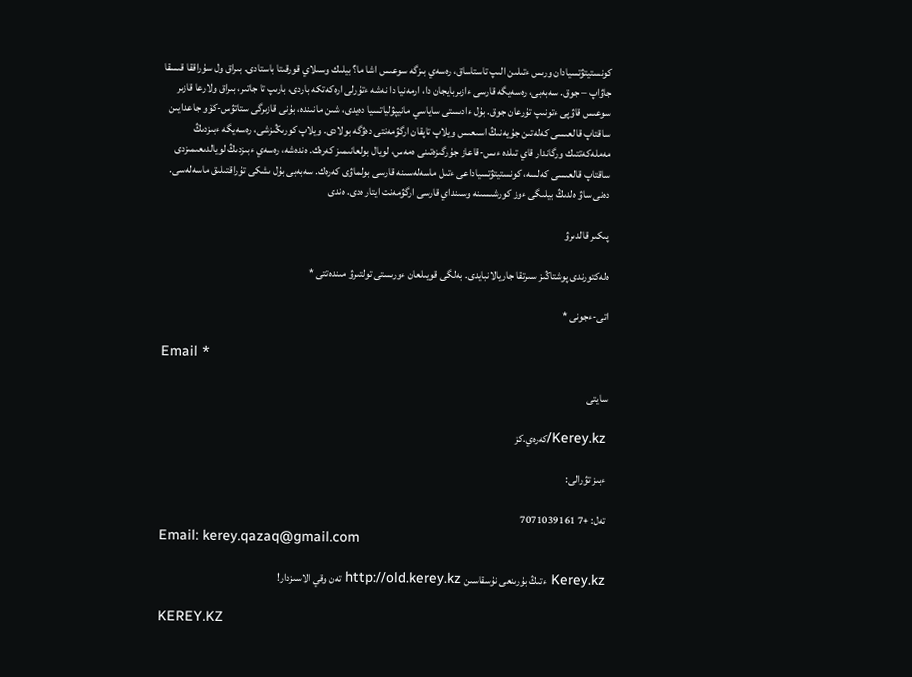كونستيتۋتسيادان ورىس ءتىلىن الىپ تاستاساق، رەسەي بىزگە سوعىس اشا ما؟ بيلىك وسىلاي قورقىتا باستادى. بىراق ول سۇراققا قىسقا جاۋاپ – جوق. سەبەبى، رەسەيگە قارسى ءازىربايجان دا، ارمەنيا دا نەشە ءتۇرلى ارەكەتكە باردى، بارىپ تا جاتىر، بىراق ولارعا قازىر سوعىس قاۋپى ءتونىپ تۇرعان جوق. بۇل ءادىستى ساياسي مانيپۋلياتسيا دەيدى، شىن مانىندە، بۇنى قازىرگى ستاتۋس-كۆو جاعدايىن ساقتاپ قالعىسى كەلەتىن جۇيەنىڭ اسىعىس ويلاپ تاپقان ارگۋمەنتى دەۋگە بولادى. ويلاپ كورىڭىزشى، رەسەيگە ءبىزدىڭ مەملەكەتتىك ورگاندار قاي تىلدە ءىس-قاعاز جۇرگىزەتىنى ەمەس، لويال بولعانىمىز كەرەك. ەندەشە، رەسەي ءبىزدىڭ لويالدىعىمىزدى ساقتاپ قالعىسى كەلسە، كونستيتۋتسياداعى ءتىل ماسەلەسىنە قارسى بولماۋى كەرەك. سەبەبى بۇل ىشكى تۇراقتىلىق ماسەلەسى. دەنى ساۋ ەلدىڭ بيلىگى ءوز كورشىسىنە وسىنداي قارسى ارگۋمەنت ايتار ەدى. ەندى

پىكىر قالدىرۋ

ەلەكتورندى پوشتاڭىز سىرتقا جاريالانبايدى. بەلگى قويىلعان ءورىستى تولتىرۋ مىندەتتى *

اتى-ءجونى *

Email *

سايتى

Kerey.kz/كەرەي.كز

ءبىز تۋرالى:

تەل: +7 7071039161
Email: kerey.qazaq@gmail.com

Kerey.kz ءتىڭ بۇرىنعى نۇسقاسىن http://old.kerey.kz تەن وقي الاسىزدار!

KEREY.KZ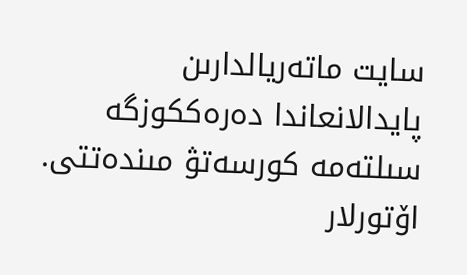سايت ماتەريالدارىن پايدالانعاندا دەرەككوزگە سىلتەمە كورسەتۋ مىندەتتى. اۆتورلار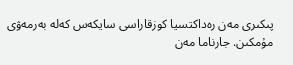پىكىرى مەن رەداكتسيا كوزقاراسى سايكەس كەلە بەرمەۋى مۇمكىن. جارناما مەن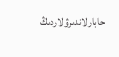حابارلاندىرۋلاردىڭ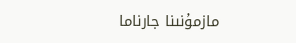مازمۇنىنا جارناما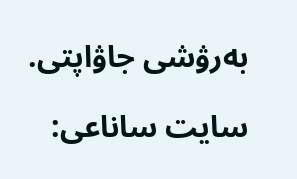بەرۋشى جاۋاپتى.

سايت ساناعى: